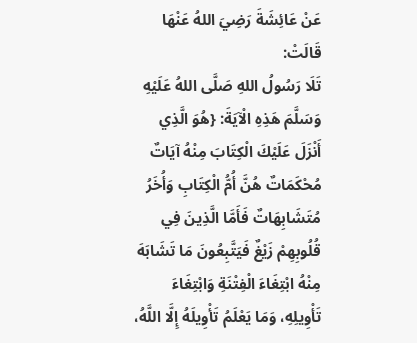عَنْ عَائِشَةَ رَضِيَ اللهُ عَنْهَا قَالَتْ:
تَلَا رَسُولُ اللهِ صَلَّى اللهُ عَلَيْهِ وَسَلَّمَ هَذِهِ الْآيَةَ: {هُوَ الَّذِي أَنْزَلَ عَلَيْكَ الْكِتَابَ مِنْهُ آيَاتٌ مُحْكَمَاتٌ هُنَّ أُمُّ الْكِتَابِ وَأُخَرُ مُتَشَابِهَاتٌ فَأَمَّا الَّذِينَ فِي قُلُوبِهِمْ زَيْغٌ فَيَتَّبِعُونَ مَا تَشَابَهَ مِنْهُ ابْتِغَاءَ الْفِتْنَةِ وَابْتِغَاءَ تَأْوِيلِهِ، وَمَا يَعْلَمُ تَأْوِيلَهُ إِلَّا اللَّهُ،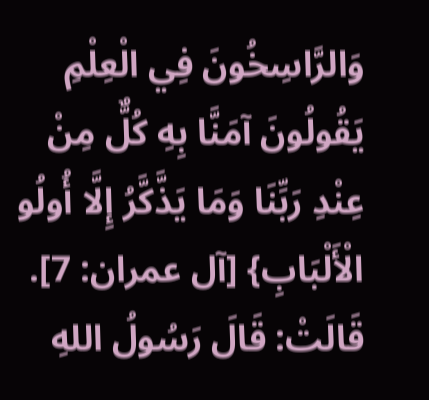وَالرَّاسِخُونَ فِي الْعِلْمِ يَقُولُونَ آمَنَّا بِهِ كُلٌّ مِنْ عِنْدِ رَبِّنَا وَمَا يَذَّكَّرُ إِلَّا أُولُو الْأَلْبَابِ} [آل عمران: 7]. قَالَتْ: قَالَ رَسُولُ اللهِ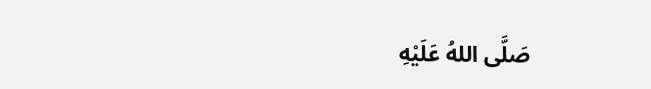صَلَّى اللهُ عَلَيْهِ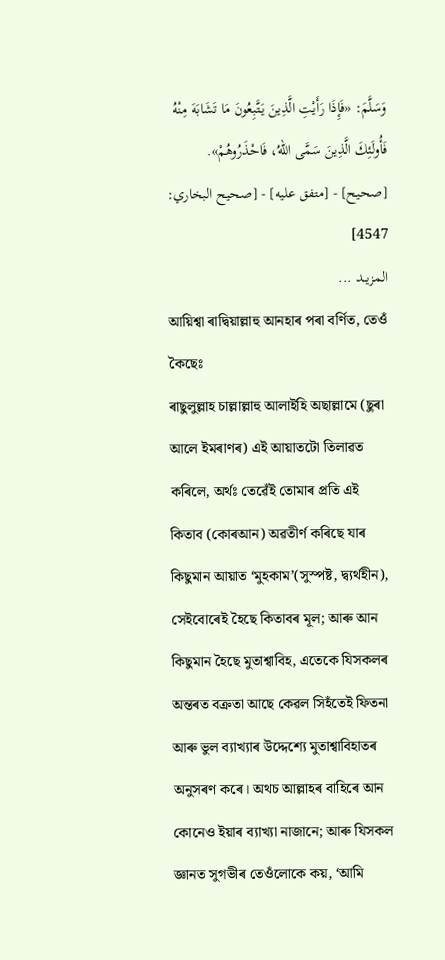وَسَلَّمَ: «فَإِذَا رَأَيْتِ الَّذِينَ يَتَّبِعُونَ مَا تَشَابَهَ مِنْهُ فَأُولَئِكَ الَّذِينَ سَمَّى اللهُ، فَاحْذَرُوهُمْ».
[صحيح] - [متفق عليه] - [صحيح البخاري: 4547]
المزيــد ...
আয়িশ্বা ৰাদ্বিয়াল্লাহু আনহাৰ পৰা বৰ্ণিত, তেওঁ কৈছেঃ
ৰাছুলুল্লাহ চাল্লাল্লাহু আলাইহি অছাল্লামে (ছুৰা আলে ইমৰাণৰ) এই আয়াতটো তিলাৱত কৰিলে, অৰ্থঃ তেৱেঁই তোমাৰ প্ৰতি এই কিতাব (কোৰআন) অৱতীৰ্ণ কৰিছে যাৰ কিছুমান আয়াত ‘মুহকাম’(সুস্পষ্ট, দ্ব্যৰ্থহীন), সেইবোৰেই হৈছে কিতাবৰ মূল; আৰু আন কিছুমান হৈছে মুতাশ্বাবিহ, এতেকে যিসকলৰ অন্তৰত বক্ৰতা আছে কেৱল সিহঁতেই ফিতনা আৰু ভুল ব্যাখ্যাৰ উদ্দেশ্যে মুতাশ্বাবিহাতৰ অনুসৰণ কৰে। অথচ আল্লাহৰ বাহিৰে আন কোনেও ইয়াৰ ব্যাখ্যা নাজানে; আৰু যিসকল জ্ঞানত সুগভীৰ তেওঁলোকে কয়, ‘আমি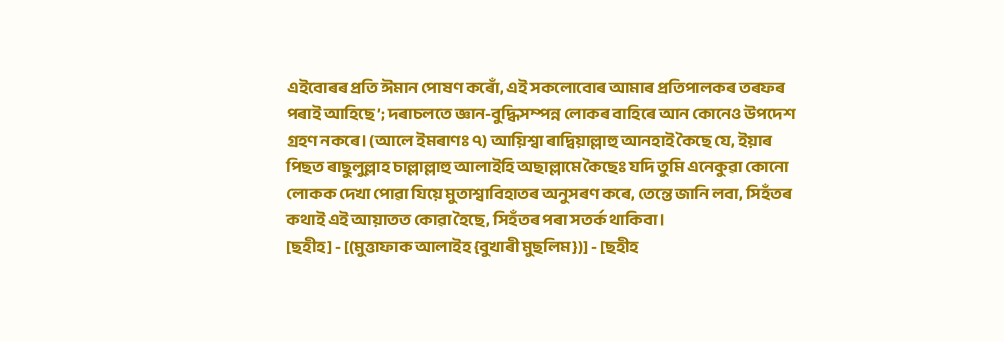এইবোৰৰ প্ৰতি ঈমান পোষণ কৰোঁ, এই সকলোবোৰ আমাৰ প্ৰতিপালকৰ তৰফৰ পৰাই আহিছে’; দৰাচলতে জ্ঞান-বুদ্ধিসম্পন্ন লোকৰ বাহিৰে আন কোনেও উপদেশ গ্ৰহণ নকৰে। (আলে ইমৰাণঃ ৭) আয়িশ্বা ৰাদ্বিয়াল্লাহু আনহাই কৈছে যে, ইয়াৰ পিছত ৰাছুলুল্লাহ চাল্লাল্লাহু আলাইহি অছাল্লামে কৈছেঃ যদি তুমি এনেকুৱা কোনো লোকক দেখা পোৱা যিয়ে মুতাশ্বাবিহাতৰ অনুসৰণ কৰে, তেন্তে জানি লবা, সিহঁতৰ কথাই এই আয়াতত কোৱা হৈছে, সিহঁতৰ পৰা সতৰ্ক থাকিবা।
[ছহীহ] - [(মুত্তাফাক আলাইহ {বুখাৰী মুছলিম})] - [ছহীহ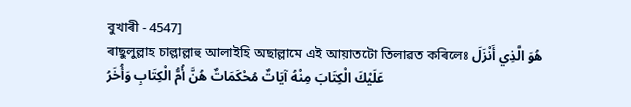বুখাৰী - 4547]
ৰাছুলুল্লাহ চাল্লাল্লাহু আলাইহি অছাল্লামে এই আয়াতটো তিলাৱত কৰিলেঃ هُوَ الَّذِي أَنْزَلَ عَلَيْكَ الْكِتَابَ مِنْهُ آيَاتٌ مُحْكَمَاتٌ هُنَّ أُمُّ الْكِتَابِ وَأُخَرُ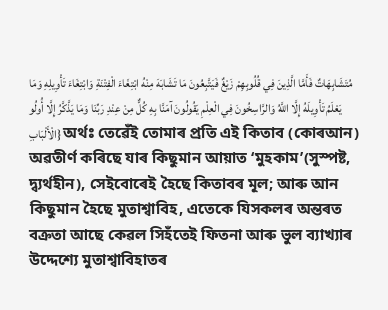مُتَشَابِهَاتٌ فَأَمَّا الَّذِينَ فِي قُلُوبِهِمْ زَيْغٌ فَيَتَّبِعُونَ مَا تَشَابَهَ مِنْهُ ابْتِغَاءَ الْفِتْنَةِ وَابْتِغَاءَ تَأْوِيلِهِ وَمَا يَعْلَمُ تَأْوِيلَهُ إِلَّا اللَّهُ وَالرَّاسِخُونَ فِي الْعِلْمِ يَقُولُونَ آمَنَّا بِهِ كُلٌّ مِنْ عِنْدِ رَبِّنَا وَمَا يَذَّكَّرُ إِلَّا أُولُو الْأَلْبَابِ} অৰ্থঃ তেৱেঁই তোমাৰ প্ৰতি এই কিতাব (কোৰআন) অৱতীৰ্ণ কৰিছে যাৰ কিছুমান আয়াত ‘মুহকাম’(সুস্পষ্ট, দ্ব্যৰ্থহীন), সেইবোৰেই হৈছে কিতাবৰ মূল; আৰু আন কিছুমান হৈছে মুতাশ্বাবিহ, এতেকে যিসকলৰ অন্তৰত বক্ৰতা আছে কেৱল সিহঁতেই ফিতনা আৰু ভুল ব্যাখ্যাৰ উদ্দেশ্যে মুতাশ্বাবিহাতৰ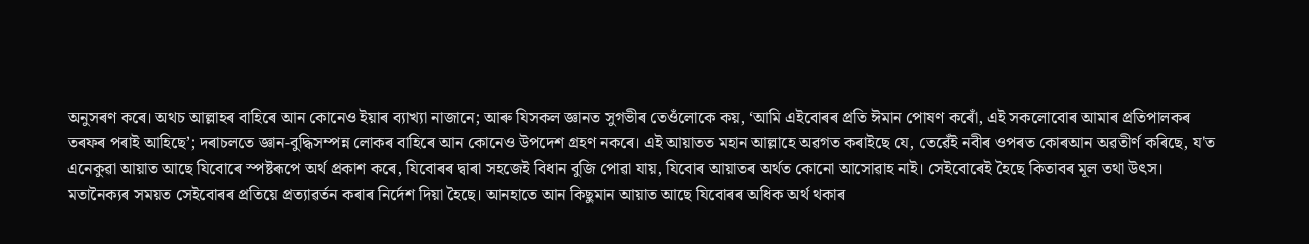অনুসৰণ কৰে। অথচ আল্লাহৰ বাহিৰে আন কোনেও ইয়াৰ ব্যাখ্যা নাজানে; আৰু যিসকল জ্ঞানত সুগভীৰ তেওঁলোকে কয়, ‘আমি এইবোৰৰ প্ৰতি ঈমান পোষণ কৰোঁ, এই সকলোবোৰ আমাৰ প্ৰতিপালকৰ তৰফৰ পৰাই আহিছে’; দৰাচলতে জ্ঞান-বুদ্ধিসম্পন্ন লোকৰ বাহিৰে আন কোনেও উপদেশ গ্ৰহণ নকৰে। এই আয়াতত মহান আল্লাহে অৱগত কৰাইছে যে, তেৱেঁই নবীৰ ওপৰত কোৰআন অৱতীৰ্ণ কৰিছে, য'ত এনেকুৱা আয়াত আছে যিবোৰে স্পষ্টৰূপে অৰ্থ প্ৰকাশ কৰে, যিবোৰৰ দ্বাৰা সহজেই বিধান বুজি পোৱা যায়, যিবোৰ আয়াতৰ অৰ্থত কোনো আসোৱাহ নাই। সেইবোৰেই হৈছে কিতাবৰ মূল তথা উৎস। মতানৈক্যৰ সময়ত সেইবোৰৰ প্ৰতিয়ে প্ৰত্যাৱৰ্তন কৰাৰ নিৰ্দেশ দিয়া হৈছে। আনহাতে আন কিছুমান আয়াত আছে যিবোৰৰ অধিক অৰ্থ থকাৰ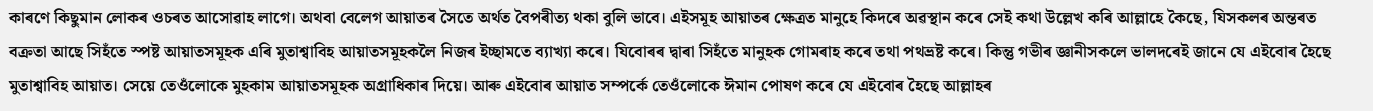কাৰণে কিছুমান লোকৰ ওচৰত আসোৱাহ লাগে। অথবা বেলেগ আয়াতৰ সৈতে অৰ্থত বৈপৰীত্য থকা বুলি ভাবে। এইসমূহ আয়াতৰ ক্ষেত্ৰত মানুহে কিদৰে অৱস্থান কৰে সেই কথা উল্লেখ কৰি আল্লাহে কৈছে, যিসকলৰ অন্তৰত বক্ৰতা আছে সিহঁতে স্পষ্ট আয়াতসমূহক এৰি মুতাশ্বাবিহ আয়াতসমূহকলৈ নিজৰ ইচ্ছামতে ব্যাখ্যা কৰে। যিবোৰৰ দ্বাৰা সিহঁতে মানুহক গোমৰাহ কৰে তথা পথভ্ৰষ্ট কৰে। কিন্তু গভীৰ জ্ঞানীসকলে ভালদৰেই জানে যে এইবোৰ হৈছে মুতাশ্বাবিহ আয়াত। সেয়ে তেওঁলোকে মুহকাম আয়াতসমূহক অগ্ৰাধিকাৰ দিয়ে। আৰু এইবোৰ আয়াত সম্পৰ্কে তেওঁলোকে ঈমান পোষণ কৰে যে এইবোৰ হৈছে আল্লাহৰ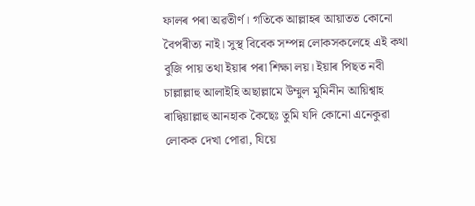ফালৰ পৰা অৱতীৰ্ণ। গতিকে আল্লাহৰ আয়াতত কোনো বৈপৰীত্য নাই। সুস্থ বিবেক সম্পন্ন লোকসকলেহে এই কথা বুজি পায় তথা ইয়াৰ পৰা শিক্ষা লয়। ইয়াৰ পিছত নবী চাল্লাল্লাহু আলাইহি অছাল্লামে উম্মুল মুমিনীন আয়িশ্বাহ ৰাদ্বিয়াল্লাহু আনহাক কৈছেঃ তুমি যদি কোনো এনেকুৱা লোকক দেখা পোৱা, যিয়ে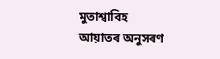মুতাশ্বাবিহ আয়াতৰ অনুসৰণ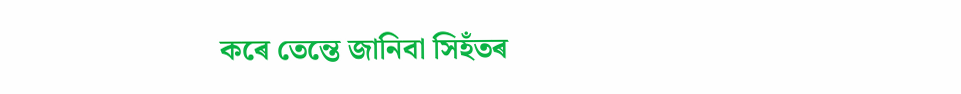কৰে তেন্তে জানিবা সিহঁতৰ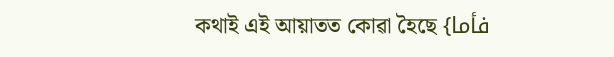কথাই এই আয়াতত কোৱা হৈছে {فأما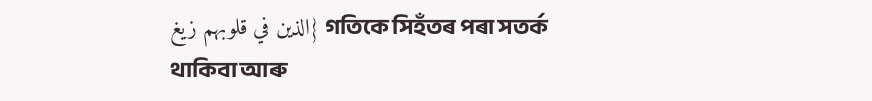الذين في قلوبهم زيغ} গতিকে সিহঁতৰ পৰা সতৰ্ক থাকিবা আৰু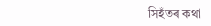সিহঁতৰ কথা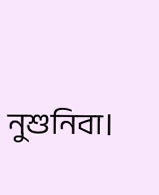নুশুনিবা।